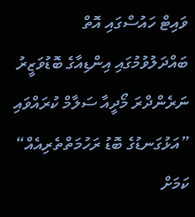ވައިޓް ހައުސްގައި އޮތް ބައްދަލުވުމުގައި އިންޑިއާގެ ބޮޑުވަޒީރު ނަރެންދްރަ މޯދީއާ ސަލާމް ކުރައްވައި ”އަޅުގަނޑުގެ ބޮޑު ރަހުމަތްތެރިއެއް“ ކަމަށް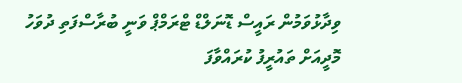ވިދާޅުވަމުން ރައީސް ޑޮނަލްޑް ޓްރަމްޕް ވަނީ ބުރާސްފަތި ދުވަހު މޮދީއަށް ތައުރީފު ކުރައްވާފަ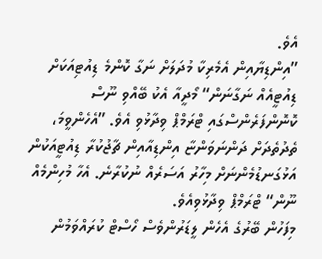އެވެ.
”އިންޑިޔާއިން އެމެރިކާ މުދަލަށް ނަގާ ކޮންމެ ޑިއުޓިއަކަށް ޑިއުޓީއެއް ނަގާނަން“ މޯދީއާ އެކު ބޭއްވި ނޫސް ކޮނޮންފަރެންސްގައި ޓްރަމްޕް ވިދާޅުވި އެވެ. ”އެހެންވީމަ، ތެދުތެދަށް ދަންނަވަންޏާ އިންޑިއާއިން ޗާޖުކުރާ ޑިއުޓީއަކުން އަޅުގަނޑުމެންނަށް މިހާރު އަސަރެއް ނުކުރާނެ. އެހާ މުހިންމެއް ނޫން“ ޓްރަމްޕް ވިދާޅުވިއެވެ.
މިފަހުން ބޭރުގެ އެހެން ލީޑަރުންވެސް ހޯސްޓް ކުރައްވަމުން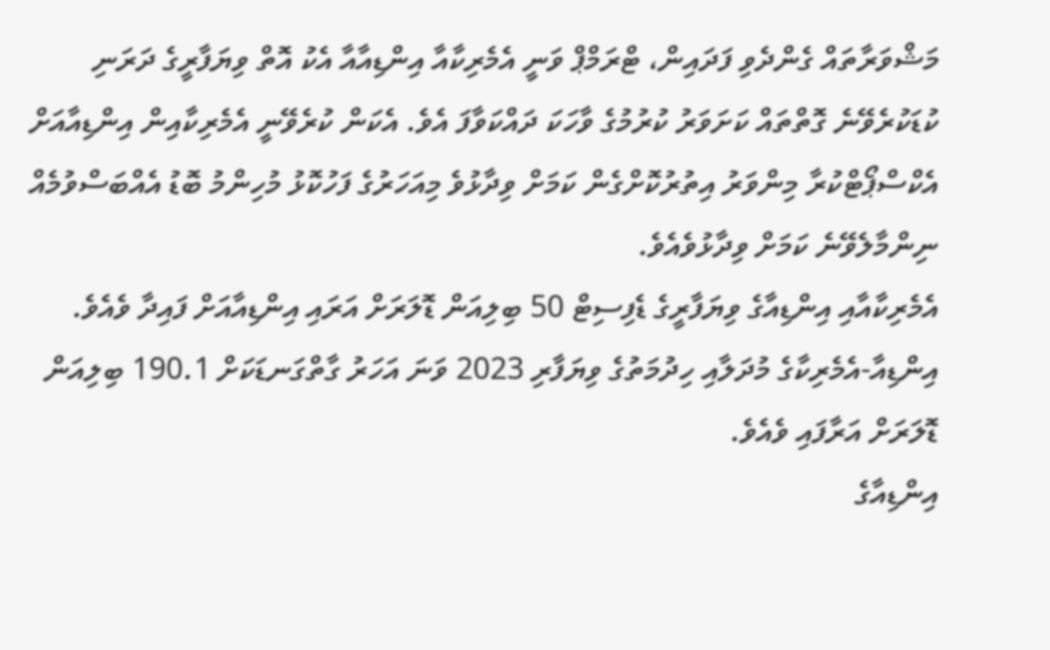މަޝްވަރާތައް ގެންދެވި ފަދައިން، ޓްރަމްޕް ވަނީ އެމެރިކާއާ އިންޑިއާއާ އެކު އޮތް ވިޔަފާރީގެ ދަރަނި ކުޑަކުރެވޭނެ ގޮތްތައް ކަށަވަރު ކުރުމުގެ ވާހަކަ ދައްކަވާފަ އެވެ. އެކަން ކުރެވޭނީ އެމެރިކާއިން އިންޑިއާއަށް އެކްސްޕޯޓްކުރާ މިންވަރު އިތުރުކޮށްގެން ކަމަށް ވިދާޅުވެ މިއަހަރުގެ ފަހުކޮޅު މުހިންމު ބޮޑު އެއްބަސްވުމެއް ނިންމާލެވޭނެ ކަމަށް ވިދާޅުވެއެވެ.
އެމެރިކާއާއި އިންޑިއާގެ ވިޔަފާރީގެ ޑެފިސިޓް 50 ބިލިއަން ޑޮލަރަށް އަރައި އިންޑިއާއަށް ފައިދާ ވެއެވެ. އިންޑިއާ-އެމެރިކާގެ މުދަލާއި ހިދުމަތުގެ ވިޔަފާރި 2023 ވަނަ އަހަރު ގާތްގަނޑަކަށް 190.1 ބިލިއަން ޑޮލަރަށް އަރާފައި ވެއެވެ.
އިންޑިއާގެ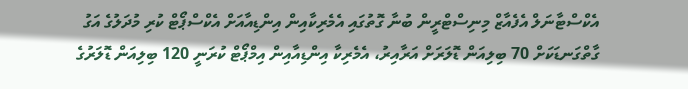އެކްސްޓާނަލް އެފެއާޒް މިނިސްޓްރީން ބުނާ ގޮތުގައި އެމެރިކާއިން އިންޑިއާއަށް އެކްސްޕޯޓް ކުރި މުދަލުގެ އަގު ގާތްގަނޑަކަށް 70 ބިލިއަން ޑޮލަރަށް އަރާއިރު، އެމެރިކާ އިންޑިއާއިން އިމްޕޯޓް ކުރަނީ 120 ބިލިއަން ޑޮލަރުގެ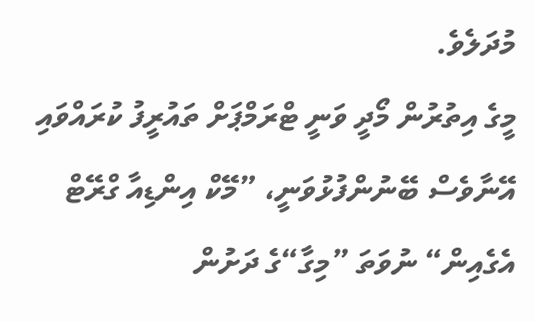މުދަލެވެ.
މީގެ އިތުރުން މޯދީ ވަނީ ޓްރަމްޕަށް ތައުރީފު ކުރައްވައި އޭނާވެސް ބޭނުންފުޅުވަނީ، ”މޭކް އިންޑިއާ ގްރޭޓް އެގެއިން“ ނުވަތަ ”މިގާ“ގެ ދަށުން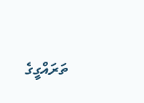ތަރައްގީގެ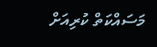މަސައްކަތް ކުރިއަށް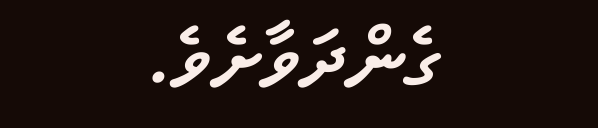ގެންދަވާށެވެ.